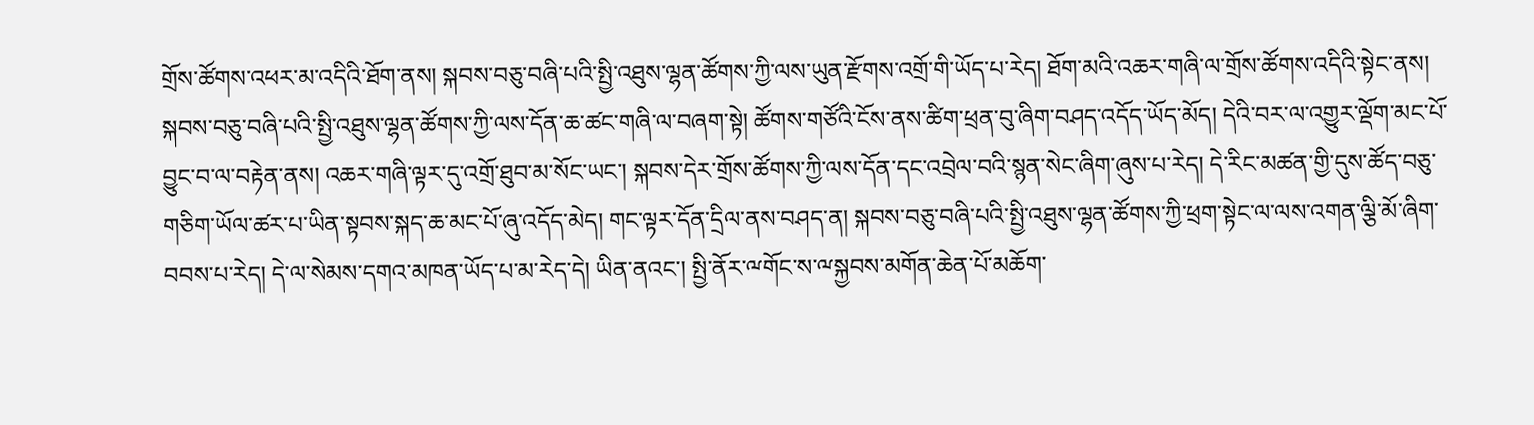གྲོས་ཚོགས་འཕར་མ་འདིའི་ཐོག་ནས། སྐབས་བཅུ་བཞི་པའི་སྤྱི་འཐུས་ལྷན་ཚོགས་ཀྱི་ལས་ཡུན་རྫོགས་འགྲོ་གི་ཡོད་པ་རེད། ཐོག་མའི་འཆར་གཞི་ལ་གྲོས་ཚོགས་འདིའི་སྟེང་ནས། སྐབས་བཅུ་བཞི་པའི་སྤྱི་འཐུས་ལྷན་ཚོགས་ཀྱི་ལས་དོན་ཆ་ཚང་གཞི་ལ་བཞག་སྟེ། ཚོགས་གཙོའི་ངོས་ནས་ཚིག་ཕྲན་བུ་ཞིག་བཤད་འདོད་ཡོད་མོད། དེའི་བར་ལ་འགྱུར་ལྡོག་མང་པོ་བྱུང་བ་ལ་བརྟེན་ནས། འཆར་གཞི་ལྟར་དུ་འགྲོ་ཐུབ་མ་སོང་ཡང་། སྐབས་དེར་གྲོས་ཚོགས་ཀྱི་ལས་དོན་དང་འབྲེལ་བའི་སྙན་སེང་ཞིག་ཞུས་པ་རེད། དེ་རིང་མཚན་གྱི་དུས་ཚོད་བཅུ་གཅིག་ཡོལ་ཚར་པ་ཡིན་སྟབས་སྐད་ཆ་མང་པོ་ཞུ་འདོད་མེད། གང་ལྟར་དོན་དྲིལ་ནས་བཤད་ན། སྐབས་བཅུ་བཞི་པའི་སྤྱི་འཐུས་ལྷན་ཚོགས་ཀྱི་ཕྲག་སྟེང་ལ་ལས་འགན་ལྕི་མོ་ཞིག་བབས་པ་རེད། དེ་ལ་སེམས་དགའ་མཁན་ཡོད་པ་མ་རེད་དེ། ཡིན་ནའང་། སྤྱི་ནོར་ྋགོང་ས་ྋསྐྱབས་མགོན་ཆེན་པོ་མཆོག་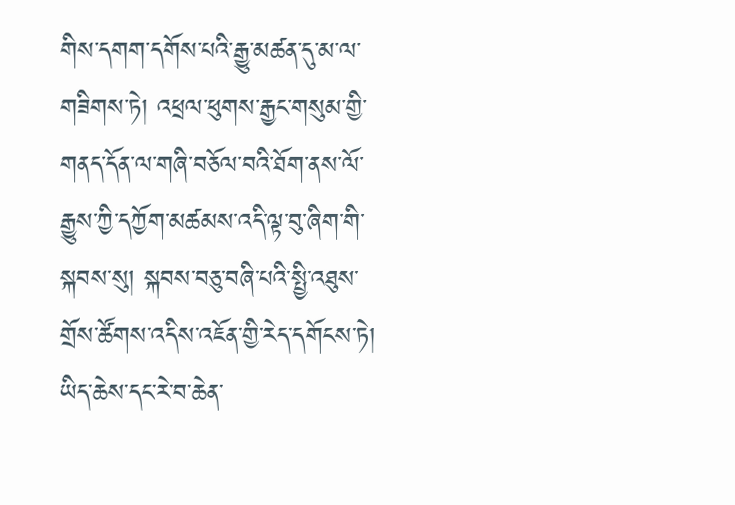གིས་དགག་དགོས་པའི་རྒྱུ་མཚན་དུ་མ་ལ་གཟིགས་ཏེ། འཕྲལ་ཕུགས་རྒྱང་གསུམ་གྱི་གནད་དོན་ལ་གཞི་བཅོལ་བའི་ཐོག་ནས་ལོ་རྒྱུས་ཀྱི་དཀྱོག་མཚམས་འདི་ལྟ་བུ་ཞིག་གི་སྐབས་སུ། སྐབས་བཅུ་བཞི་པའི་སྤྱི་འཐུས་གྲོས་ཚོགས་འདིས་འཇོན་གྱི་རེད་དགོངས་ཏེ། ཡིད་ཆེས་དང་རེ་བ་ཆེན་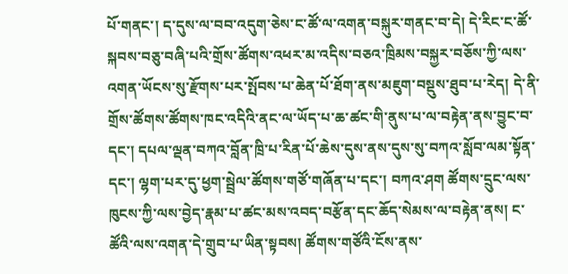པོ་གནང་། ད་དུས་ལ་བབ་འདུག་ཅེས་ང་ཚོ་ལ་འགན་བསྐུར་གནང་བ་དེ། དེ་རིང་ང་ཚོ་སྐབས་བཅུ་བཞི་པའི་གྲོས་ཚོགས་འཕར་མ་འདིས་བཅའ་ཁྲིམས་བསྐྱར་བཅོས་ཀྱི་ལས་འགན་ཡོངས་སུ་རྫོགས་པར་སྤོབས་པ་ཆེན་པོ་ཐོག་ནས་མཇུག་བསྡུས་ཐུབ་པ་རེད། དེ་ནི་གྲོས་ཚོགས་ཚོགས་ཁང་འདིའི་ནང་ལ་ཡོད་པ་ཆ་ཚང་གི་ནུས་པ་ལ་བརྟེན་ནས་བྱུང་བ་དང་། དཔལ་ལྡན་བཀའ་བློན་ཁྲི་པ་རིན་པོ་ཆེས་དུས་ནས་དུས་སུ་བཀའ་སློབ་ལམ་སྟོན་དང་། ལྷག་པར་དུ་ཕྱག་སྦྲེལ་ཚོགས་གཙོ་གཞོན་པ་དང་། བཀའ་ཤག ཚོགས་དྲུང་ལས་ཁུངས་ཀྱི་ལས་བྱེད་རྣམ་པ་ཚང་མས་འབད་བརྩོན་དང་ཆོད་སེམས་ལ་བརྟེན་ནས། ང་ཚོའི་ལས་འགན་དེ་གྲུབ་པ་ཡིན་སྟབས། ཚོགས་གཙོའི་ངོས་ནས་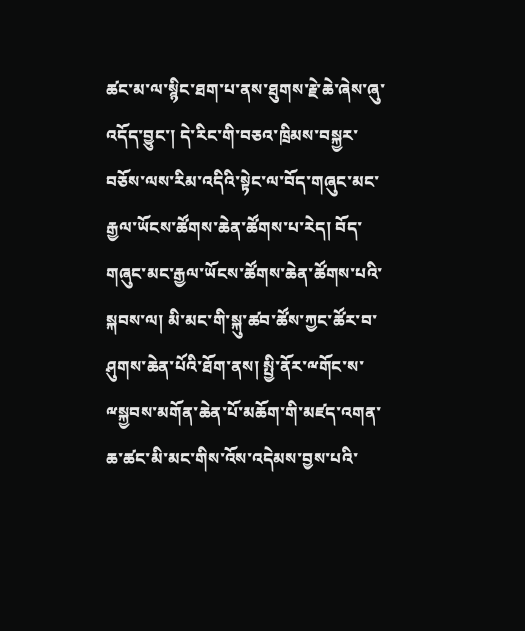ཚང་མ་ལ་སྙིང་ཐག་པ་ནས་ཐུགས་རྗེ་ཆེ་ཞེས་ཞུ་འདོད་བྱུང་། དེ་རིང་གི་བཅའ་ཁྲིམས་བསྐྱར་བཅོས་ལས་རིམ་འདིའི་སྟེང་ལ་བོད་གཞུང་མང་རྒྱལ་ཡོངས་ཚོགས་ཆེན་ཚོགས་པ་རེད། བོད་གཞུང་མང་རྒྱལ་ཡོངས་ཚོགས་ཆེན་ཚོགས་པའི་སྐབས་ལ། མི་མང་གི་སྐུ་ཚབ་ཚོས་ཀྱང་ཚོར་བ་ཤུགས་ཆེན་པོའི་ཐོག་ནས། སྤྱི་ནོར་ྋགོང་ས་ྋསྐྱབས་མགོན་ཆེན་པོ་མཆོག་གི་མཛད་འགན་ཆ་ཚང་མི་མང་གིས་འོས་འདེམས་བྱས་པའི་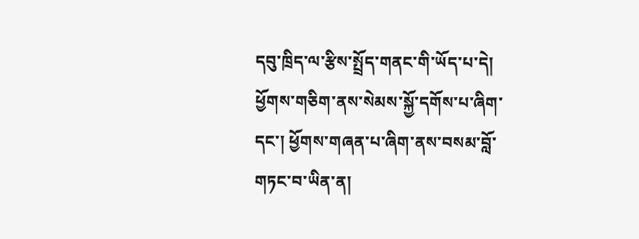དབུ་ཁྲིད་ལ་རྩིས་སྤྲོད་གནང་གི་ཡོད་པ་དེ། ཕྱོགས་གཅིག་ནས་སེམས་སྐྱོ་དགོས་པ་ཞིག་དང་། ཕྱོགས་གཞན་པ་ཞིག་ནས་བསམ་བློ་གཏང་བ་ཡིན་ན།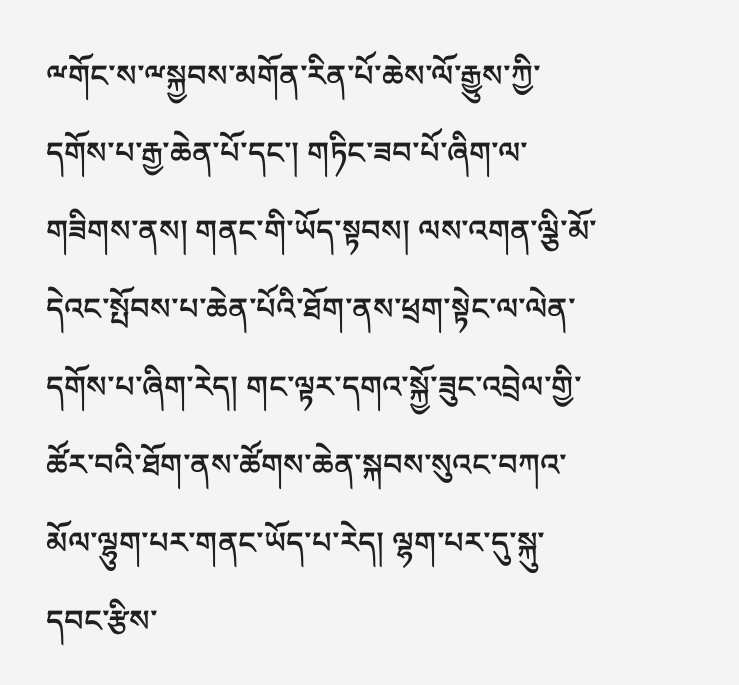ྋགོང་ས་ྋསྐྱབས་མགོན་རིན་པོ་ཆེས་ལོ་རྒྱུས་ཀྱི་དགོས་པ་རྒྱ་ཆེན་པོ་དང་། གཏིང་ཟབ་པོ་ཞིག་ལ་གཟིགས་ནས། གནང་གི་ཡོད་སྟབས། ལས་འགན་ལྕི་མོ་དེའང་སྤོབས་པ་ཆེན་པོའི་ཐོག་ནས་ཕྲག་སྟེང་ལ་ལེན་དགོས་པ་ཞིག་རེད། གང་ལྟར་དགའ་སྐྱོ་ཟུང་འབྲེལ་གྱི་ཚོར་བའི་ཐོག་ནས་ཚོགས་ཆེན་སྐབས་སུའང་བཀའ་མོལ་ལྷུག་པར་གནང་ཡོད་པ་རེད། ལྷག་པར་དུ་སྐུ་དབང་རྩིས་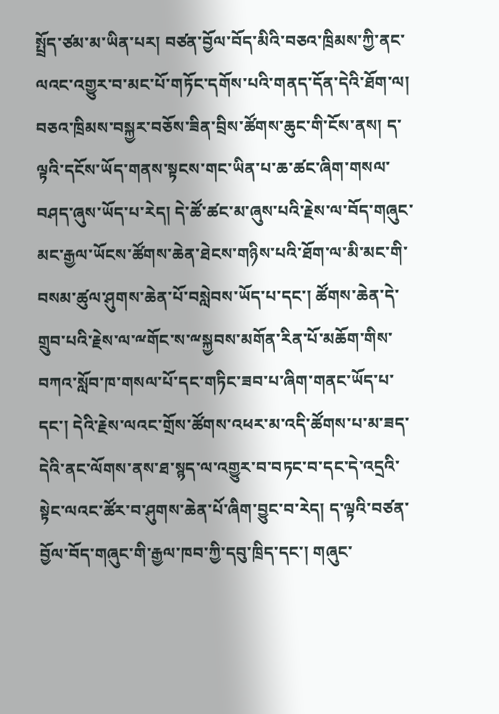སྤྲོད་ཙམ་མ་ཡིན་པར། བཙན་བྱོལ་བོད་མིའི་བཅའ་ཁྲིམས་ཀྱི་ནང་ལའང་འགྱུར་བ་མང་པོ་གཏོང་དགོས་པའི་གནད་དོན་དེའི་ཐོག་ལ། བཅའ་ཁྲིམས་བསྐྱར་བཅོས་ཟིན་བྲིས་ཚོགས་ཆུང་གི་ངོས་ནས། ད་ལྟའི་དངོས་ཡོད་གནས་སྟངས་གང་ཡིན་པ་ཆ་ཚང་ཞིག་གསལ་བཤད་ཞུས་ཡོད་པ་རེད། དེ་ཚོ་ཚང་མ་ཞུས་པའི་རྗེས་ལ་བོད་གཞུང་མང་རྒྱལ་ཡོངས་ཚོགས་ཆེན་ཐེངས་གཉིས་པའི་ཐོག་ལ་མི་མང་གི་བསམ་ཚུལ་ཤུགས་ཆེན་པོ་བསླེབས་ཡོད་པ་དང་། ཚོགས་ཆེན་དེ་གྲུབ་པའི་རྗེས་ལ་ྋགོང་ས་ྋསྐྱབས་མགོན་རིན་པོ་མཆོག་གིས་བཀའ་སློབ་ཁ་གསལ་པོ་དང་གཏིང་ཟབ་པ་ཞིག་གནང་ཡོད་པ་དང་། དེའི་རྗེས་ལའང་གྲོས་ཚོགས་འཕར་མ་འདི་ཚོགས་པ་མ་ཟད་དེའི་ནང་ལོགས་ནས་ཐ་སྙད་ལ་འགྱུར་བ་བཏང་བ་དང་དེ་འདྲའི་སྟེང་ལའང་ཚོར་བ་ཤུགས་ཆེན་པོ་ཞིག་བྱུང་བ་རེད། ད་ལྟའི་བཙན་བྱོལ་བོད་གཞུང་གི་རྒྱལ་ཁབ་ཀྱི་དབུ་ཁྲིད་དང་། གཞུང་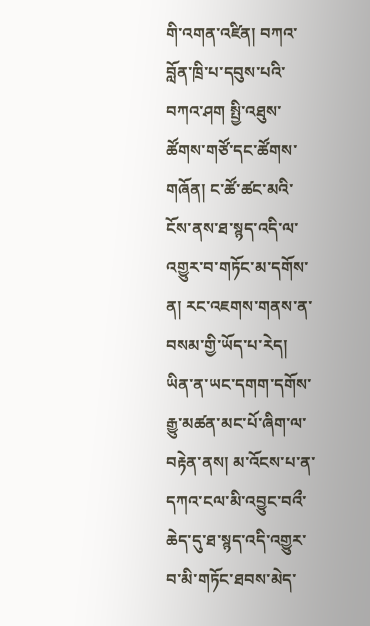གི་འགན་འཛིན། བཀའ་བློན་ཁྲི་པ་དབུས་པའི་བཀའ་ཤག སྤྱི་འཐུས་ཚོགས་གཙོ་དང་ཚོགས་གཞོན། ང་ཚོ་ཚང་མའི་ངོས་ནས་ཐ་སྙད་འདི་ལ་འགྱུར་བ་གཏོང་མ་དགོས་ན། རང་འཇགས་གནས་ན་བསམ་གྱི་ཡོད་པ་རེད། ཡིན་ན་ཡང་དགག་དགོས་རྒྱུ་མཚན་མང་པོ་ཞིག་ལ་བརྟེན་ནས། མ་འོངས་པ་ན་དཀའ་ངལ་མི་འབྱུང་བའྀ་ཆེད་དུ་ཐ་སྙད་འདི་འགྱུར་བ་མི་གཏོང་ཐབས་མེད་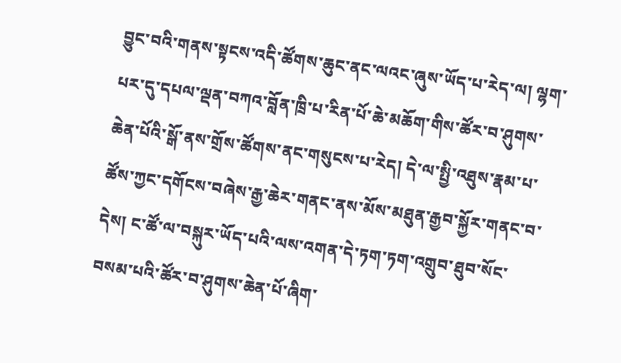བྱུང་བའི་གནས་སྟངས་འདི་ཚོགས་ཆུང་ནང་ལའང་ཞུས་ཡོད་པ་རེད་ལ། ལྷག་པར་དུ་དཔལ་ལྡན་བཀའ་བློན་ཁྲི་པ་རིན་པོ་ཆེ་མཆོག་གིས་ཚོར་བ་ཤུགས་ཆེན་པོའི་སྒོ་ནས་གྲོས་ཚོགས་ནང་གསུངས་པ་རེད། དེ་ལ་སྤྱི་འཐུས་རྣམ་པ་ཚོས་ཀྱང་དགོངས་བཞེས་རྒྱ་ཆེར་གནང་ནས་མོས་མཐུན་རྒྱབ་སྐྱོར་གནང་བ་དེས། ང་ཚོ་ལ་བསྐུར་ཡོད་པའི་ལས་འགན་དེ་ཏག་ཏག་འགྲུབ་ཐུབ་སོང་བསམ་པའི་ཚོར་བ་ཤུགས་ཆེན་པོ་ཞིག་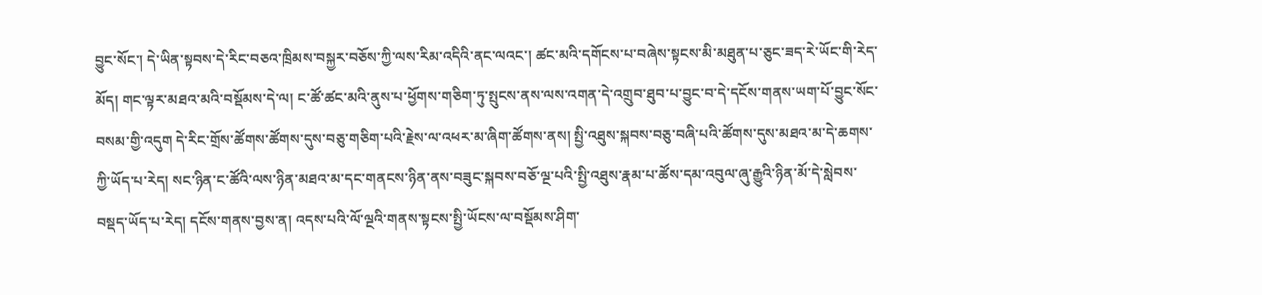བྱུང་སོང་། དེ་ཡིན་སྟབས་དེ་རིང་བཅའ་ཁྲིམས་བསྐྱར་བཅོས་ཀྱི་ལས་རིམ་འདིའི་ནང་ལའང་། ཚང་མའི་དགོངས་པ་བཞེས་སྟངས་མི་མཐུན་པ་ཅུང་ཟད་རེ་ཡོང་གི་རེད་མོད། གང་ལྟར་མཐའ་མའི་བསྡོམས་དེ་ལ། ང་ཚོ་ཚང་མའི་ནུས་པ་ཕྱོགས་གཅིག་ཏུ་སྤུངས་ནས་ལས་འགན་དེ་འགྲུབ་ཐུབ་པ་བྱུང་བ་དེ་དངོས་གནས་ཡག་པོ་བྱུང་སོང་བསམ་གྱི་འདུག དེ་རིང་གྲོས་ཚོགས་ཚོགས་དུས་བཅུ་གཅིག་པའི་རྗེས་ལ་འཕར་མ་ཞིག་ཚོགས་ནས། སྤྱི་འཐུས་སྐབས་བཅུ་བཞི་པའི་ཚོགས་དུས་མཐའ་མ་དེ་ཆགས་ཀྱི་ཡོད་པ་རེད། སང་ཉིན་ང་ཚོའི་ལས་ཉིན་མཐའ་མ་དང་གནངས་ཉིན་ནས་བཟུང་སྐབས་བཅོ་ལྔ་པའི་སྤྱི་འཐུས་རྣམ་པ་ཚོས་དམ་འབུལ་ཞུ་རྒྱུའི་ཉིན་མོ་དེ་སླེབས་བསྡད་ཡོད་པ་རེད། དངོས་གནས་བྱས་ན། འདས་པའི་ལོ་ལྔའི་གནས་སྟངས་སྤྱི་ཡོངས་ལ་བསྡོམས་ཤིག་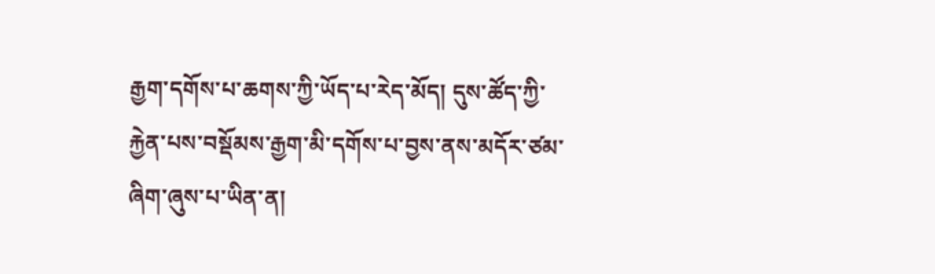རྒྱག་དགོས་པ་ཆགས་ཀྱི་ཡོད་པ་རེད་མོད། དུས་ཚོད་ཀྱི་རྐྱེན་པས་བསྡོམས་རྒྱག་མི་དགོས་པ་བྱས་ནས་མདོར་ཙམ་ཞིག་ཞུས་པ་ཡིན་ན།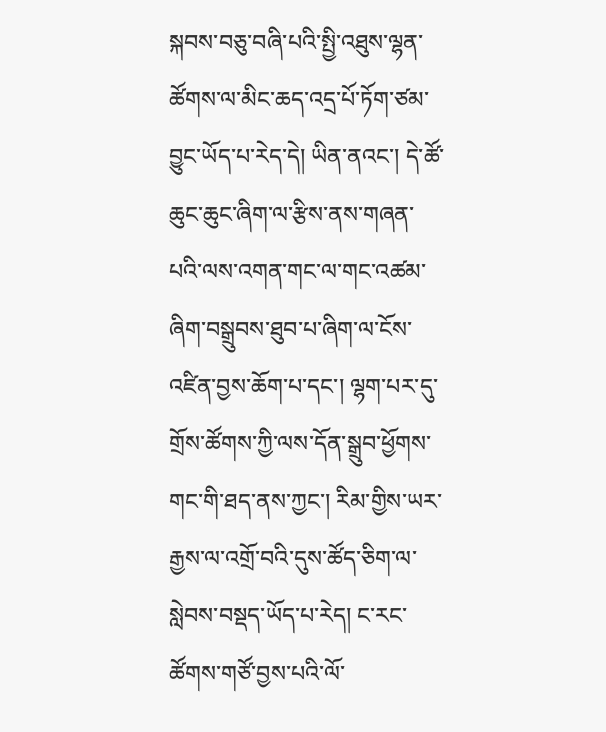སྐབས་བཅུ་བཞི་པའི་སྤྱི་འཐུས་ལྷན་ཚོགས་ལ་མིང་ཆད་འདྲ་པོ་ཏོག་ཙམ་བྱུང་ཡོད་པ་རེད་དེ། ཡིན་ནའང་། དེ་ཚོ་ཆུང་ཆུང་ཞིག་ལ་རྩིས་ནས་གཞན་པའི་ལས་འགན་གང་ལ་གང་འཚམ་ཞིག་བསྒྲུབས་ཐུབ་པ་ཞིག་ལ་ངོས་འཛིན་བྱས་ཆོག་པ་དང་། ལྷག་པར་དུ་གྲོས་ཚོགས་ཀྱི་ལས་དོན་སྒྲུབ་ཕྱོགས་གང་གི་ཐད་ནས་ཀྱང་། རིམ་གྱིས་ཡར་རྒྱས་ལ་འགྲོ་བའི་དུས་ཚོད་ཅིག་ལ་སླེབས་བསྡད་ཡོད་པ་རེད། ང་རང་ཚོགས་གཙོ་བྱས་པའི་ལོ་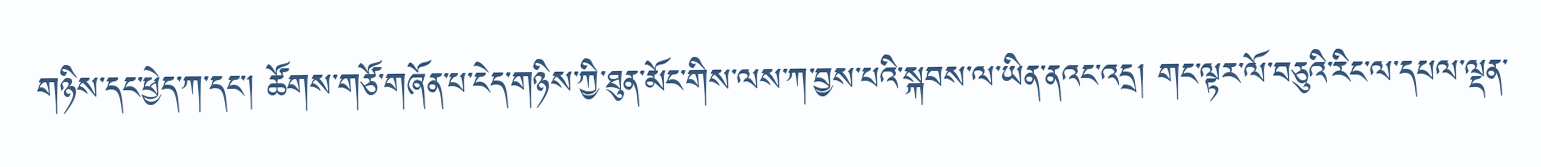གཉིས་དང་ཕྱེད་ཀ་དང་། ཚོགས་གཙོ་གཞོན་པ་ངེད་གཉིས་ཀྱི་ཐུན་མོང་གིས་ལས་ཀ་བྱས་པའི་སྐབས་ལ་ཡིན་ནའང་འདྲ། གང་ལྟར་ལོ་བཅུའི་རིང་ལ་དཔལ་ལྡན་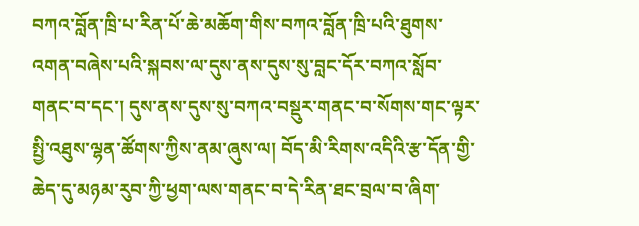བཀའ་བློན་ཁྲི་པ་རིན་པོ་ཆེ་མཆོག་གིས་བཀའ་བློན་ཁྲི་པའི་ཐུགས་འགན་བཞེས་པའི་སྐབས་ལ་དུས་ནས་དུས་སུ་བླང་དོར་བཀའ་སློབ་གནང་བ་དང་། དུས་ནས་དུས་སུ་བཀའ་བསྡུར་གནང་བ་སོགས་གང་ལྟར་སྤྱི་འཐུས་ལྷན་ཚོགས་ཀྱིས་ནམ་ཞུས་ལ། བོད་མི་རིགས་འདིའི་རྩ་དོན་གྱི་ཆེད་དུ་མཉམ་རུབ་ཀྱི་ཕྱག་ལས་གནང་བ་དེ་རིན་ཐང་བྲལ་བ་ཞིག་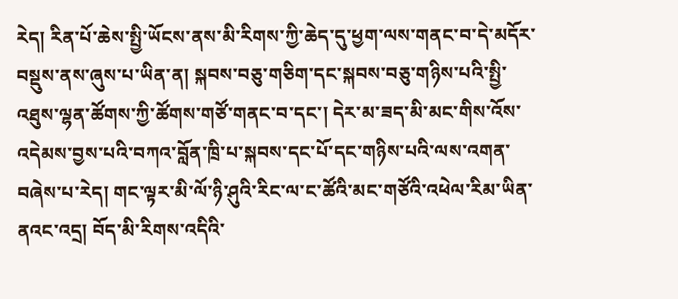རེད། རིན་པོ་ཆེས་སྤྱི་ཡོངས་ནས་མི་རིགས་ཀྱི་ཆེད་དུ་ཕྱག་ལས་གནང་བ་དེ་མདོར་བསྡུས་ནས་ཞུས་པ་ཡིན་ན། སྐབས་བཅུ་གཅིག་དང་སྐབས་བཅུ་གཉིས་པའི་སྤྱི་འཐུས་ལྷན་ཚོགས་ཀྱི་ཚོགས་གཙོ་གནང་བ་དང་། དེར་མ་ཟད་མི་མང་གིས་འོས་འདེམས་བྱས་པའི་བཀའ་བློན་ཁྲི་པ་སྐབས་དང་པོ་དང་གཉིས་པའི་ལས་འགན་བཞེས་པ་རེད། གང་ལྟར་མི་ལོ་ཉི་ཤུའི་རིང་ལ་ང་ཚོའི་མང་གཙོའི་འཕེལ་རིམ་ཡིན་ནའང་འདྲ། བོད་མི་རིགས་འདིའི་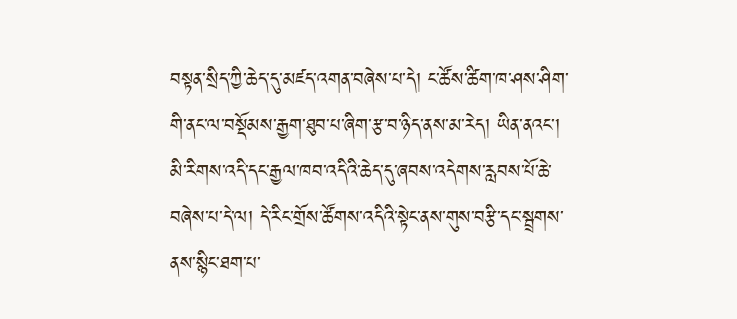བསྟན་སྲིད་ཀྱི་ཆེད་དུ་མཛད་འགན་བཞེས་པ་དེ། ང་ཚོས་ཚིག་ཁ་ཤས་ཤིག་གི་ནང་ལ་བསྡོམས་རྒྱག་ཐུབ་པ་ཞིག་རྩ་བ་ཉིད་ནས་མ་རེད། ཡིན་ནའང་། མི་རིགས་འདི་དང་རྒྱལ་ཁབ་འདིའི་ཆེད་དུ་ཞབས་འདེགས་རླབས་པོ་ཆེ་བཞེས་པ་དེ་ལ། དེ་རིང་གྲོས་ཚོགས་འདིའི་སྟེང་ནས་གུས་བརྩི་དང་སྦྲགས་ནས་སྙིང་ཐག་པ་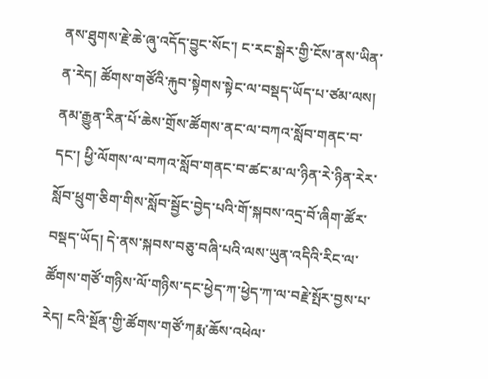ནས་ཐུགས་རྗེ་ཆེ་ཞུ་འདོད་བྱུང་སོང་། ང་རང་སྒེར་གྱི་ངོས་ནས་ཡིན་ན་རེད། ཚོགས་གཙོའི་རྐུབ་སྟེགས་སྟེང་ལ་བསྡད་ཡོད་པ་ཙམ་ལས། ནམ་རྒྱུན་རིན་པོ་ཆེས་གྲོས་ཚོགས་ནང་ལ་བཀའ་སློབ་གནང་བ་དང་། ཕྱི་ལོགས་ལ་བཀའ་སློབ་གནང་བ་ཚང་མ་ལ་ཉིན་རེ་ཉིན་རེར་སློབ་ཕྲུག་ཅིག་གིས་སློབ་སྦྱོང་བྱེད་པའི་གོ་སྐབས་འདྲ་བོ་ཞིག་ཚོར་བསྡད་ཡོད། དེ་ནས་སྐབས་བཅུ་བཞི་པའི་ལས་ཡུན་འདིའི་རིང་ལ་ཚོགས་གཙོ་གཉིས་ལོ་གཉིས་དང་ཕྱེད་ཀ་ཕྱེད་ཀ་ལ་བརྗེ་སྤོར་བྱས་པ་རེད། ངའི་སྔོན་གྱི་ཚོགས་གཙོ་ཀརྨ་ཆོས་འཕེལ་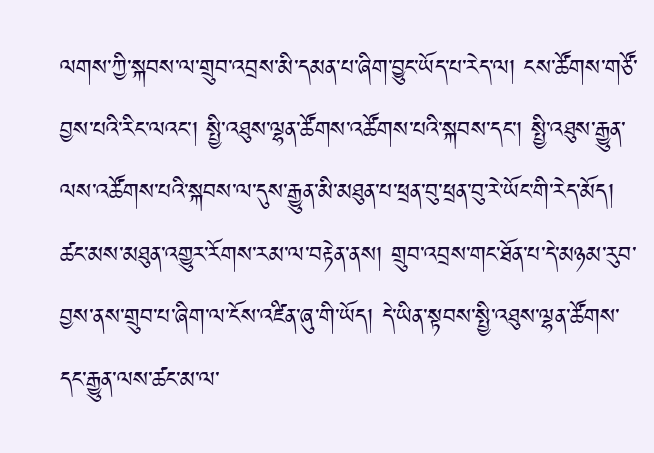ལགས་ཀྱི་སྐབས་ལ་གྲུབ་འབྲས་མི་དམན་པ་ཞིག་བྱུང་ཡོད་པ་རེད་ལ། ངས་ཚོགས་གཙོ་བྱས་པའི་རིང་ལའང་། སྤྱི་འཐུས་ལྷན་ཚོགས་འཚོགས་པའི་སྐབས་དང་། སྤྱི་འཐུས་རྒྱུན་ལས་འཚོགས་པའི་སྐབས་ལ་དུས་རྒྱུན་མི་མཐུན་པ་ཕྲན་བུ་ཕྲན་བུ་རེ་ཡོང་གི་རེད་མོད། ཚང་མས་མཐུན་འགྱུར་རོགས་རམ་ལ་བརྟེན་ནས། གྲུབ་འབྲས་གང་ཐོན་པ་དེ་མཉམ་རུབ་བྱས་ནས་གྲུབ་པ་ཞིག་ལ་ངོས་འཛིན་ཞུ་གི་ཡོད། དེ་ཡིན་སྟབས་སྤྱི་འཐུས་ལྷན་ཚོགས་དང་རྒྱུན་ལས་ཚང་མ་ལ་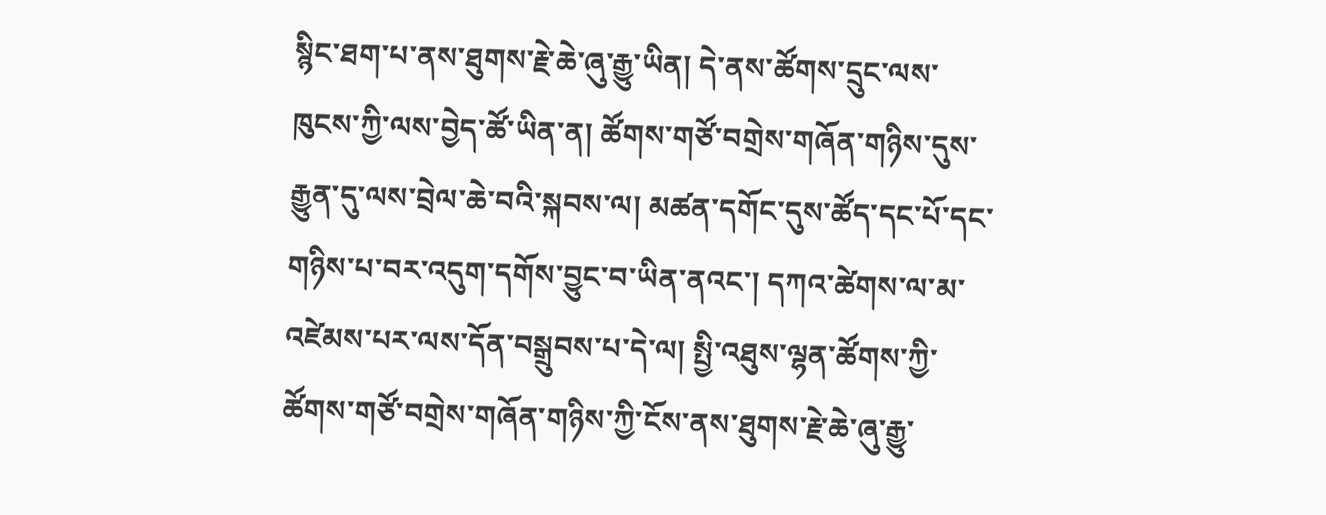སྙིང་ཐག་པ་ནས་ཐུགས་རྗེ་ཆེ་ཞུ་རྒྱུ་ཡིན། དེ་ནས་ཚོགས་དྲུང་ལས་ཁུངས་ཀྱི་ལས་བྱེད་ཚོ་ཡིན་ན། ཚོགས་གཙོ་བགྲེས་གཞོན་གཉིས་དུས་རྒྱུན་དུ་ལས་བྲེལ་ཆེ་བའི་སྐབས་ལ། མཚན་དགོང་དུས་ཚོད་དང་པོ་དང་གཉིས་པ་བར་འདུག་དགོས་བྱུང་བ་ཡིན་ནའང་། དཀའ་ཚེགས་ལ་མ་འཛེམས་པར་ལས་དོན་བསྒྲུབས་པ་དེ་ལ། སྤྱི་འཐུས་ལྷན་ཚོགས་ཀྱི་ཚོགས་གཙོ་བགྲེས་གཞོན་གཉིས་ཀྱི་ངོས་ནས་ཐུགས་རྗེ་ཆེ་ཞུ་རྒྱུ་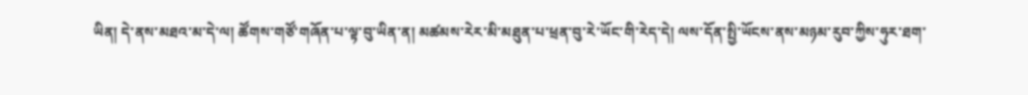ཡིན། དེ་ནས་མཐའ་མ་དེ་ལ། ཚོགས་གཙོ་གཞོན་པ་ལྟ་བུ་ཡིན་ན། མཚམས་རེར་མི་མཐུན་པ་ཕྲན་བུ་རེ་ཡོང་གི་རེད་དེ། ལས་དོན་སྤྱི་ཡོངས་ནས་མཉམ་རུབ་ཀྱིས་ཧུར་ཐག་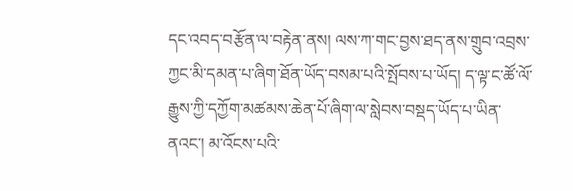དང་འབད་བརྩོན་ལ་བརྟེན་ནས། ལས་ཀ་གང་བྱས་ཐད་ནས་གྲུབ་འབྲས་ཀྱང་མི་དམན་པ་ཞིག་ཐོན་ཡོད་བསམ་པའི་སྤོབས་པ་ཡོད། ད་ལྟ་ང་ཚོ་ལོ་རྒྱུས་ཀྱི་དཀྱོག་མཚམས་ཆེན་པོ་ཞིག་ལ་སླེབས་བསྡད་ཡོད་པ་ཡིན་ནའང་། མ་འོངས་པའི་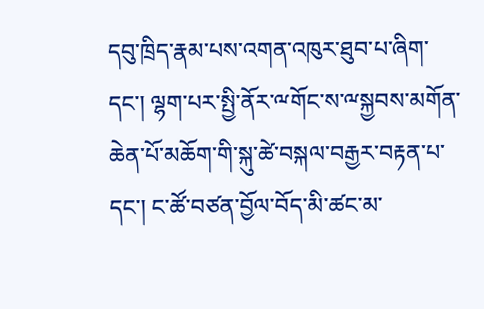དབུ་ཁྲིད་རྣམ་པས་འགན་འཁུར་ཐུབ་པ་ཞིག་དང་། ལྷག་པར་སྤྱི་ནོར་ྋགོང་ས་ྋསྐྱབས་མགོན་ཆེན་པོ་མཆོག་གི་སྐུ་ཚེ་བསྐལ་བརྒྱར་བརྟན་པ་དང་། ང་ཚོ་བཙན་བྱོལ་བོད་མི་ཚང་མ་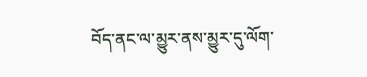བོད་ནང་ལ་མྱུར་ནས་མྱུར་དུ་ལོག་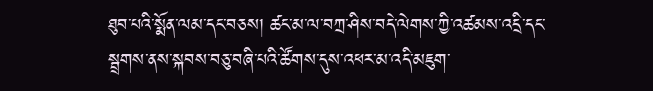ཐུབ་པའི་སྨོན་ལམ་དང་བཅས། ཚང་མ་ལ་བཀྲ་ཤིས་བདེ་ལེགས་ཀྱི་འཚམས་འདྲི་དང་སྦྲགས་ནས་སྐབས་བཅུ་བཞི་པའི་ཚོགས་དུས་འཕར་མ་འདི་མཇུག་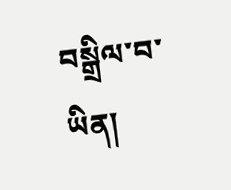བསྒྲིལ་བ་ཡིན།